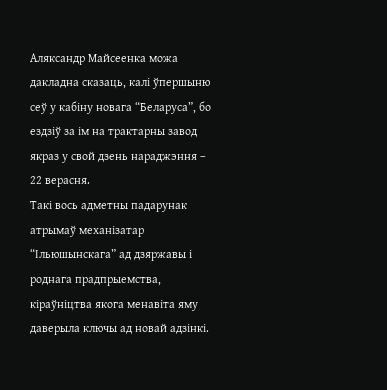Аляксандр Майсеенка можа дакладна сказаць, калі ўпершыню сеў у кабіну новага “Беларуса”, бо ездзіў за ім на трактарны завод якраз у свой дзень нараджэння – 22 верасня.
Такі вось адметны падарунак атрымаў механізатар “Ільюшынскага” ад дзяржавы і роднага прадпрыемства, кіраўніцтва якога менавіта яму даверыла ключы ад новай адзінкі.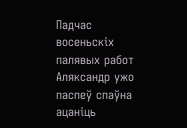Падчас восеньскіх палявых работ Аляксандр ужо паспеў спаўна ацаніць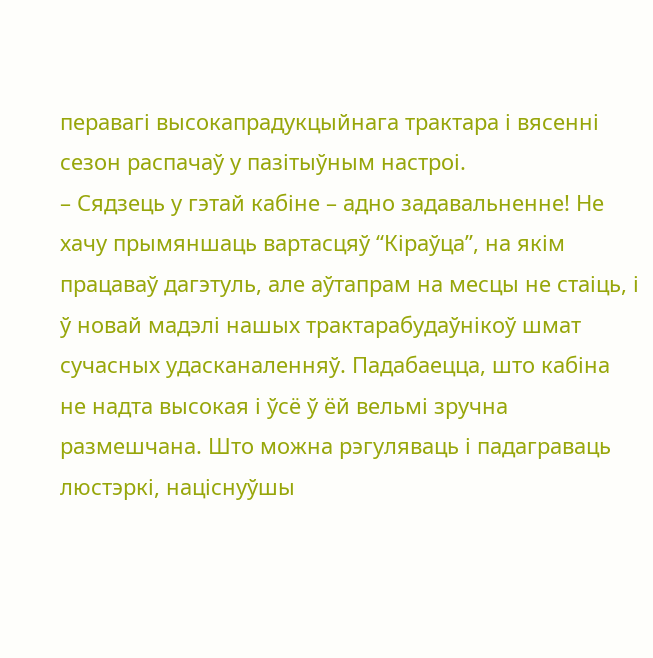перавагі высокапрадукцыйнага трактара і вясенні сезон распачаў у пазітыўным настроі.
– Сядзець у гэтай кабіне – адно задавальненне! Не хачу прымяншаць вартасцяў “Кіраўца”, на якім працаваў дагэтуль, але аўтапрам на месцы не стаіць, і ў новай мадэлі нашых трактарабудаўнікоў шмат сучасных удасканаленняў. Падабаецца, што кабіна не надта высокая і ўсё ў ёй вельмі зручна размешчана. Што можна рэгуляваць і падаграваць люстэркі, націснуўшы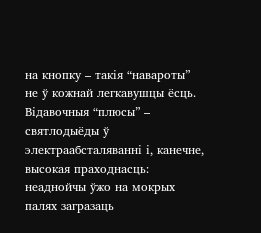на кнопку – такія “навароты” не ў кожнай легкавушцы ёсць. Відавочныя “плюсы” – святлодыёды ў электраабсталяванні і, канечне, высокая праходнасць: неаднойчы ўжо на мокрых палях загразаць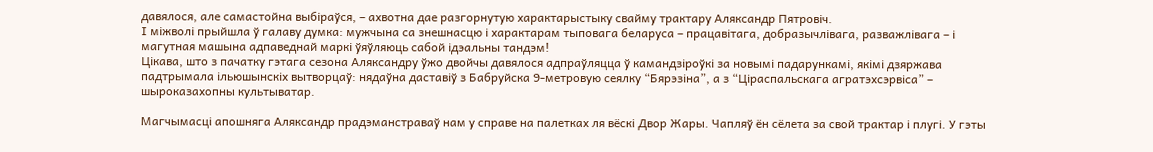давялося, але самастойна выбіраўся, – ахвотна дае разгорнутую характарыстыку свайму трактару Аляксандр Пятровіч.
І міжволі прыйшла ў галаву думка: мужчына са знешнасцю і характарам тыповага беларуса – працавітага, добразычлівага, разважлівага – і магутная машына адпаведнай маркі ўяўляюць сабой ідэальны тандэм!
Цікава, што з пачатку гэтага сезона Аляксандру ўжо двойчы давялося адпраўляцца ў камандзіроўкі за новымі падарункамі, якімі дзяржава падтрымала ільюшынскіх вытворцаў: нядаўна даставіў з Бабруйска 9-метровую сеялку “Бярэзіна”, а з “Ціраспальскага агратэхсэрвіса” – шыроказахопны культыватар.

Магчымасці апошняга Аляксандр прадэманстраваў нам у справе на палетках ля вёскі Двор Жары. Чапляў ён сёлета за свой трактар і плугі. У гэты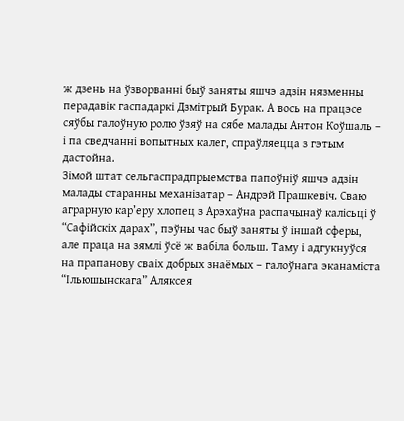ж дзень на ўзворванні быў заняты яшчэ адзін нязменны перадавік гаспадаркі Дзмітрый Бурак. А вось на працэсе сяўбы галоўную ролю ўзяў на сябе малады Антон Коўшаль – і па сведчанні вопытных калег, спраўляецца з гэтым дастойна.
Зімой штат сельгаспрадпрыемства папоўніў яшчэ адзін малады старанны механізатар – Андрэй Прашкевіч. Сваю аграрную кар’еру хлопец з Арэхаўна распачынаў калісьці ў “Сафійскіх дарах”, пэўны час быў заняты ў іншай сферы, але праца на зямлі ўсё ж вабіла больш. Таму і адгукнуўся на прапанову сваіх добрых знаёмых – галоўнага эканаміста “Ільюшынскага” Аляксея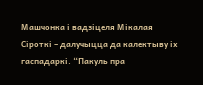Машчонка і вадзіцеля Мікалая Сіроткі – далучыцца да калектыву іх гаспадаркі. “Пакуль пра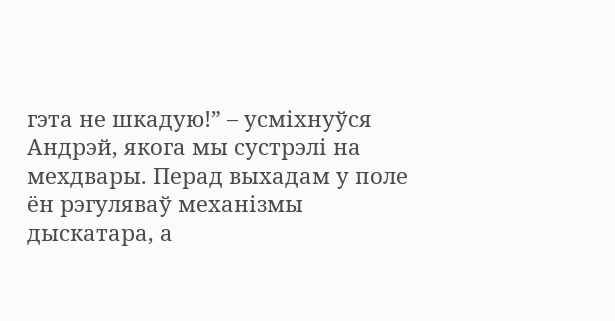гэта не шкадую!” – усміхнуўся Андрэй, якога мы сустрэлі на мехдвары. Перад выхадам у поле ён рэгуляваў механізмы дыскатара, а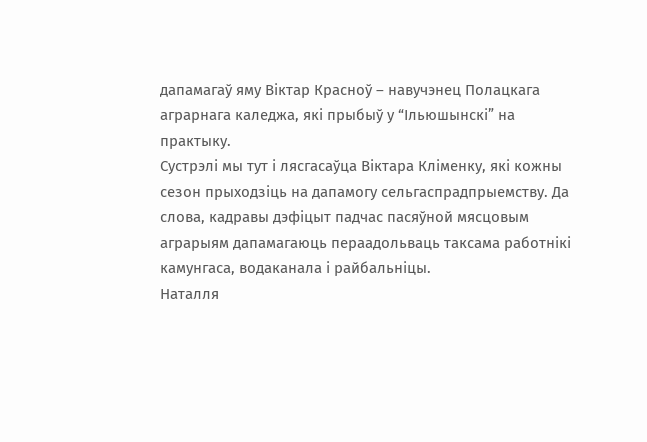дапамагаў яму Віктар Красноў – навучэнец Полацкага аграрнага каледжа, які прыбыў у “Ільюшынскі” на
практыку.
Сустрэлі мы тут і лясгасаўца Віктара Кліменку, які кожны сезон прыходзіць на дапамогу сельгаспрадпрыемству. Да слова, кадравы дэфіцыт падчас пасяўной мясцовым аграрыям дапамагаюць пераадольваць таксама работнікі камунгаса, водаканала і райбальніцы.
Наталля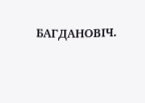БАГДАНОВІЧ.